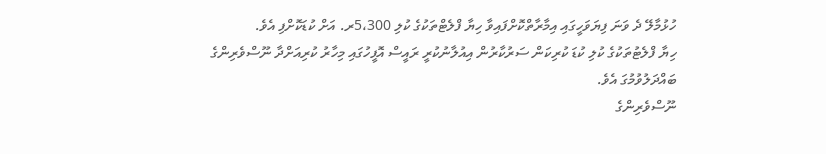ހުޅުމާލޭ ދެ ވަނަ ފިޔަވަހީގައި އިމާރާތްކޮށްފައިވާ ހިޔާ ފްލެޓްތަކުގެ ކުލި 5،300ރ. އަށް ކުޑަކޮށްފި އެވެ.
ހިޔާ ފްލެޓުތަކުގެ ކުލި ކުޑަ ކުރިކަން ސަރުކާރުން އިއުލާނުކުރީ ރައީސް އޮފީހުގައި މިހާރު ކުރިއަށްދާ ނޫސްވެރިންގެ ބައްދަލުވުމުގަ އެވެ.
ނޫސްވެރިންގެ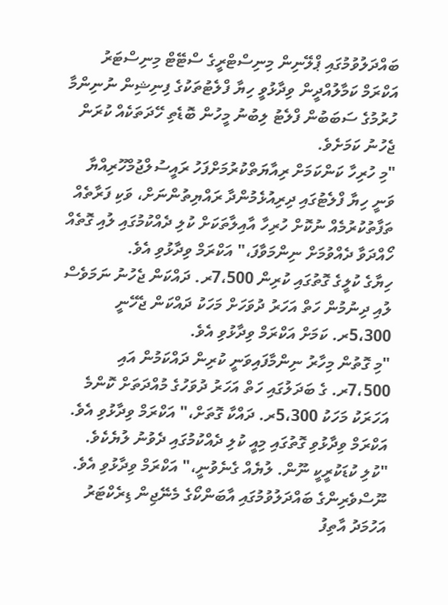ބައްދަލުވުމުގައި ޕްލޭނިން މިނިސްޓްރީގެ ސްޓޭޓް މިނިސްޓަރު އަކްރަމް ކަމާލުއްދީން ވިދާޅުވީ ހިޔާ ފްލެޓުތަކުގެ ފިނިޝިން ނުނިންމާ ހުރުމުގެ ސަބަބުން ފްލެޓު ލިބުނު މީހުން ބޮޑެތި ހޭދަތަކެއް ކުރަން ޖެހުނު ކަމަށެވެ.
"މި ހުރިހާ ކަންކަމަށް ރިއާޔަތްކުރުމަށްފަހު ރައީސުލްޖުމްހޫރިއްޔާ ވަނީ ހިޔާ ފްލެޓުގައި ދިރިއުޅެމުންދާ ރައްޔިތުންނަށް، ވަކި ފަރާތެއް ތަފާތުކުރުމެއް ނުކޮށް ހުރިހާ އާއިލާތަކަށް ކުލި ދެއްކުމުގައި ލުއި ގޮތެއް ހޯއްދަވާ ދެއްވުމަށް ނިންމަވާފަ،" އަކްރަމް ވިދާޅުވި އެވެ.
ހިޔާގެ ކުލީގެ ގޮތުގައި ކުރިން 7،500ރ. ދައްކަން ޖެހުނު ނަމަވެސް ލުއި ދިނުމުން ހަތް އަހަރު ދުވަހަށް މަހަކު ދައްކަން ޖެހޭނީ 5،300ރ. ކަމަށް އަކްރަމް ވިދާޅުވި އެވެ.
"މި ގޮތުން މިހާރު ނިންމާފައިވަނީ ކުރިން ދައްކަމުން އައި 7،500ރ. ގެ ބަދަލުގައި ހަތް އަހަރު ދުވަހުގެ މުއްދަތަށް ކޮންމެ އަހަރަކު މަހަކު 5،300ރ. ދައްކާ ގޮތަށް،" އަކްރަމް ވިދާޅުވި އެވެ.
އަކްރަމް ވިދާޅުވި ގޮތުގައި މިއީ ކުލި ދެއްކުމުގައި ދެވުނު ލުޔެކެވެ.
"ކުލި ކުޑަކުރީކީ ނޫން. ލުޔެއް ގެނެވުނީ،" އަކްރަމް ވިދާޅުވި އެވެ.
ނޫސްވެރިންގެ ބައްދަލުވުމުގައި އާބަންކޯގެ މެނޭޖިން ޑިރެކްޓަރު އަހުމަދު އާތިފު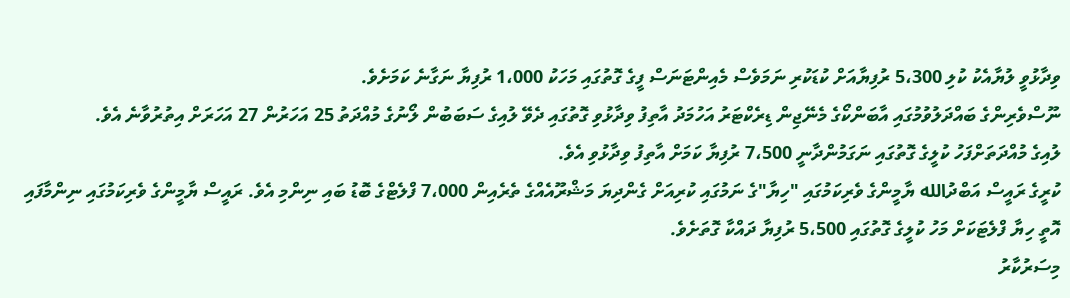ވިދާޅުވީ ލުޔާއެކު ކުލި 5،300 ރުފިޔާއަށް ކުޑަކުރި ނަމަވެސް މެއިންޓަނަސް ފީގެ ގޮތުގައި މަހަކު 1،000 ރުފިޔާ ނަގާނެ ކަމަށެވެ.
ނޫސްވެރިންގެ ބައްދަލުވުމުގައި އާބަންކޯގެ މެނޭޖިން ޑިރެކްޓަރު އަހުމަދު އާތިފު ވިދާޅުވި ގޮތުގައި ދެވޭ ލުއިގެ ސަބަބުން ލޯނުގެ މުއްދަތު 25 އަހަރުން 27 އަހަރަށް އިތުރުވާނެ އެވެ.
ލުއިގެ މުއްދަތަށްފަހު ކުލީގެ ގޮތުގައި ނަގަމުންދާނީ 7،500 ރުފިޔާ ކަމަށް އާތިފު ވިދާޅުވި އެވެ.
ކުރީގެ ރައީސް އަބްދުالله ޔާމީންގެ ވެރިކަމުގައި "ހިޔާ"ގެ ނަމުގައި ކުރިއަށް ގެންދިޔަ މަޝްރޫއެއްގެ ތެރެއިން 7،000 ފްލެޓްގެ ބޮޑު ބައި ނިންމި އެވެ. ރައީސް ޔާމީންގެ ވެރިކަމުގައި ނިންމާފައި އޮތީ ހިޔާ ފްލެޓަކަށް މަހު ކުލީގެ ގޮތުގައި 5،500 ރުފިޔާ ދައްކާ ގޮތަށެވެ.
މިސަރުކާރު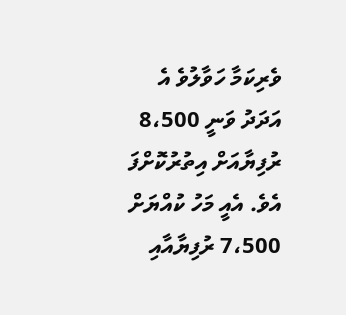ވެރިކަމާ ހަވާލުވެ އެ އަދަދު ވަނީ 8،500 ރުފިޔާއަށް އިތުރުކޮށްފަ އެވެ. އެއީ މަހު ކުއްޔަށް 7،500 ރުފިޔާއާއި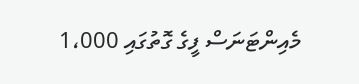މެއިންޓަނަސް ފީގެ ގޮތުގައި 1،000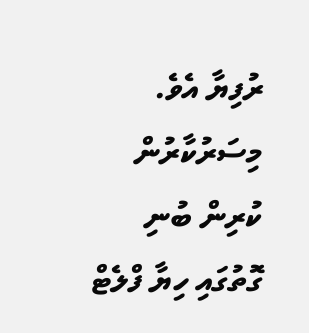ރުފިޔާ އެވެ.
މިސަރުކާރުން ކުރިން ބުނި ގޮތުގައި ހިޔާ ފްލެޓް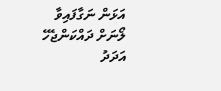އަޅަން ނަގާފައިވާ ލޯނަށް ދައްކަންޖެހޭ އަދަދު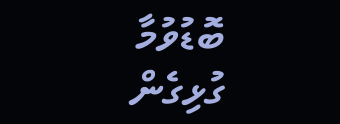ބޮޑުވުމާ ގުޅިގެން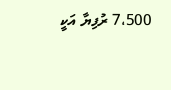7،500 ރުފިޔާ އަކީ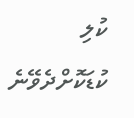ކުލި ކުޑަކޮށްދެވޭނެ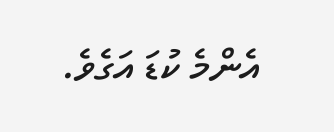އެންމެ ކުޑަ އަގެވެ.